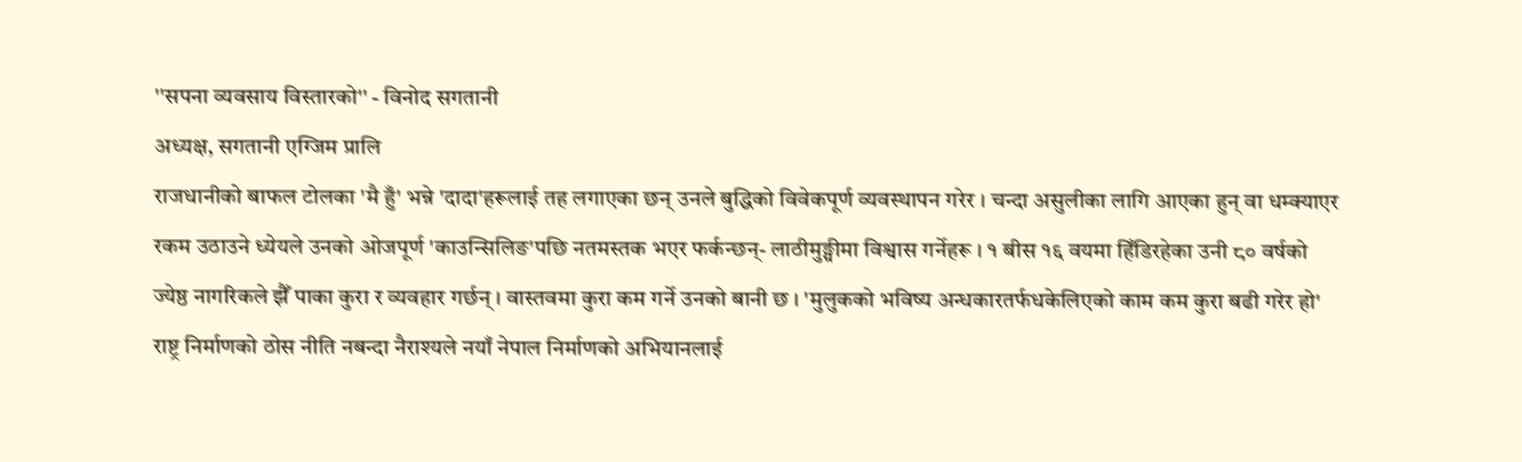''सपना व्यवसाय विस्तारको'' - विनोद सगतानी
अध्यक्ष, सगतानी एग्जिम प्रालि
राजधानीको बाफल टोलका 'मै हुँ' भन्ने 'दादा'हरूलाई तह लगाएका छन् उनले बुद्धिको विवेकपूर्ण व्यवस्थापन गरेर । चन्दा असुलीका लागि आएका हुन् वा धम्क्याएर रकम उठाउने ध्येयले उनको ओजपूर्ण 'काउन्सिलिङ'पछि नतमस्तक भएर फर्कन्छन्- लाठीमुङ्ग्रीमा विश्वास गर्नेहरू । १ बीस १६ वयमा हिँडिरहेका उनी ८० वर्षको ज्येष्ठ नागरिकले झैँ पाका कुरा र व्यवहार गर्छन् । वास्तवमा कुरा कम गर्ने उनको बानी छ । 'मुलुकको भविष्य अन्धकारतर्फधकेलिएको काम कम कुरा बढी गरेर हो' राष्ट्र निर्माणको ठोस नीति नबन्दा नैराश्यले नयाँ नेपाल निर्माणको अभियानलाई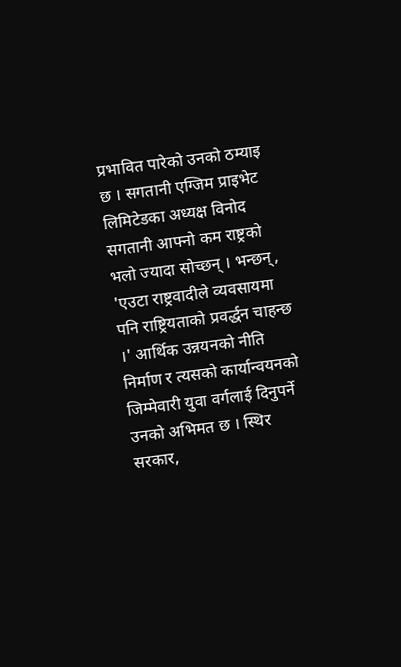प्रभावित पारेको उनको ठम्याइ छ । सगतानी एग्जिम प्राइभेट लिमिटेडका अध्यक्ष विनोद सगतानी आफ्नो कम राष्ट्रको भलो ज्यादा सोच्छन् । भन्छन्, 'एउटा राष्ट्रवादीले व्यवसायमा पनि राष्ट्रियताको प्रवर्द्धन चाहन्छ ।' आर्थिक उन्नयनको नीति निर्माण र त्यसको कार्यान्वयनको जिम्मेवारी युवा वर्गलाई दिनुपर्ने उनको अभिमत छ । स्थिर सरकार,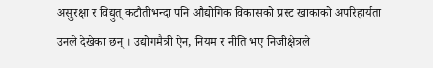असुरक्षा र विद्युत् कटौतीभन्दा पनि औद्योगिक विकासको प्रस्ट खाकाको अपरिहार्यता उनले देखेका छन् । उद्योगमैत्री ऐन, नियम र नीति भए निजीक्षेत्रले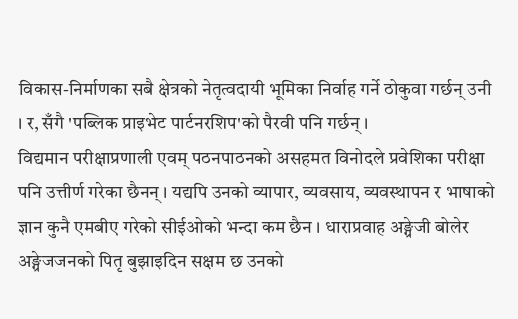विकास-निर्माणका सबै क्षेत्रको नेतृत्वदायी भूमिका निर्वाह गर्ने ठोकुवा गर्छन् उनी । र, सँगै 'पब्लिक प्राइभेट पार्टनरशिप'को पैरवी पनि गर्छन् ।
विद्यमान परीक्षाप्रणाली एवम् पठनपाठनको असहमत विनोदले प्रवेशिका परीक्षा पनि उत्तीर्ण गरेका छैनन् । यद्यपि उनको व्यापार, व्यवसाय, व्यवस्थापन र भाषाको ज्ञान कुनै एमबीए गरेको सीईओको भन्दा कम छैन । धाराप्रवाह अङ्ग्रेजी बोलेर अङ्ग्रेजजनको पितृ बुझाइदिन सक्षम छ उनको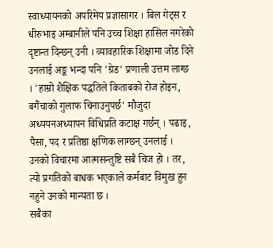स्वाध्यायनको अपरिमेय प्रज्ञासागर । बिल गेट्स र धीरुभाइ अम्बानीले पनि उच्च शिक्षा हासिल नगरेको दृष्टान्त दिन्छन् उनी । व्यावहारिक शिक्षामा जोड दिने उनलाई अङ्क भन्दा पनि 'ग्रेड' प्रणाली उत्तम लाग्छ । 'हाम्रो शैक्षिक पद्धतिले किताबको रोज होइन, बगैंचाको गुलाफ चिनाउनुपर्छ' मौजुदा अध्ययनअध्यापन विधिप्रति कटाक्ष गर्छन् । पढाइ, पैसा, पद र प्रतिष्ठा क्षणिक लाग्छन् उनलाई । उनको विचारमा आत्मसन्तुष्टि सबै चिज हो । तर, त्यो प्रगतिको बाधक भएकाले कर्मबाट विमुख हुन नहुने उनको मान्यता छ ।
सबैका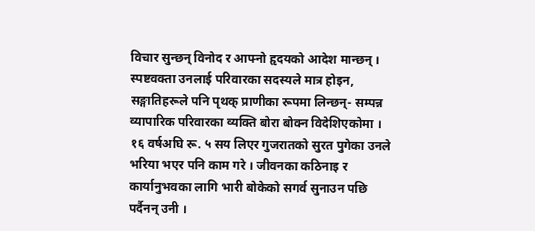विचार सुन्छन् विनोद र आफ्नो हृदयको आदेश मान्छन् । स्पष्टवक्ता उनलाई परिवारका सदस्यले मात्र होइन, सङ्गातिहरूले पनि पृथक् प्राणीका रूपमा लिन्छन्- सम्पन्न व्यापारिक परिवारका व्यक्ति बोरा बोक्न विदेशिएकोमा । १६ वर्षअघि रू. ५ सय लिएर गुजरातको सुरत पुगेका उनले भरिया भएर पनि काम गरे । जीवनका कठिनाइ र कार्यानुभवका लागि भारी बोकेको सगर्व सुनाउन पछि पर्दैनन् उनी ।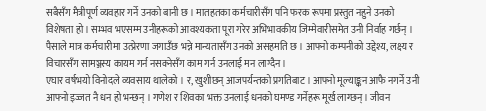सबैसँग मैत्रीपूर्ण व्यवहार गर्ने उनको बानी छ । मातहतका कर्मचारीसँग पनि फरक रूपमा प्रस्तुत नहुने उनको विशेषता हो । सम्भव भएसम्म उनीहरूको आवश्यकता पूरा गरेर अभिभावकीय जिम्मेवारीसमेत उनी निर्वाह गर्छन् । पैसाले मात्र कर्मचारीमा उत्प्रेरणा जगाउँछ भन्ने मान्यतासँग उनको असहमति छ । आफ्नो कम्पनीको उद्देश्य, लक्ष्य र विचारसँग सामञ्जस्य कायम गर्न नसक्नेसँग काम गर्न उनलाई मन लाग्दैन ।
एघार वर्षभयो विनोदले व्यवसाय थालेको । र, खुशीछन् आजपर्यन्तको प्रगतिबाट । आफ्नो मूल्याङ्कन आफै नगर्ने उनी आफ्नो इज्जत नै धन हो भन्छन् । गणेश र शिवका भक्त उनलाई धनको घमण्ड गर्नेहरू मूर्ख लाग्छन् । जीवन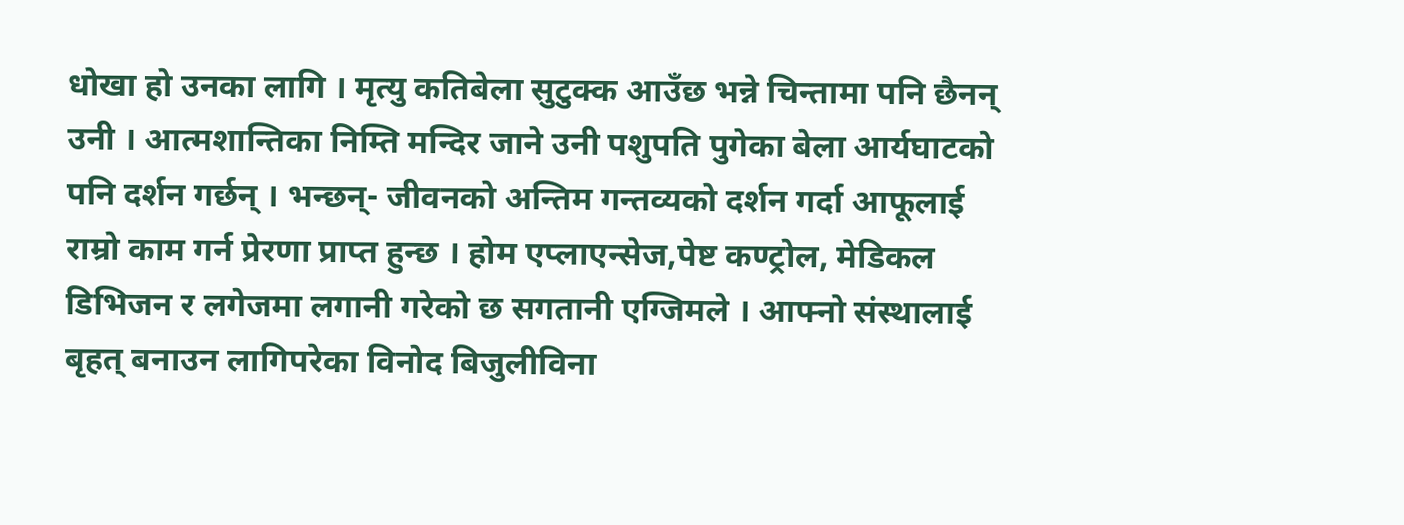धोखा हो उनका लागि । मृत्यु कतिबेला सुटुक्क आउँछ भन्ने चिन्तामा पनि छैनन् उनी । आत्मशान्तिका निम्ति मन्दिर जाने उनी पशुपति पुगेका बेला आर्यघाटको पनि दर्शन गर्छन् । भन्छन्- जीवनको अन्तिम गन्तव्यको दर्शन गर्दा आफूलाई राम्रो काम गर्न प्रेरणा प्राप्त हुन्छ । होम एप्लाएन्सेज,पेष्ट कण्ट्रोल, मेडिकल डिभिजन र लगेजमा लगानी गरेको छ सगतानी एग्जिमले । आफ्नो संस्थालाई बृहत् बनाउन लागिपरेका विनोद बिजुलीविना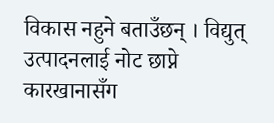विकास नहुने बताउँछन् । विद्युत् उत्पादनलाई नोट छाप्ने कारखानासँग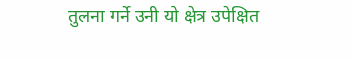तुलना गर्ने उनी यो क्षेत्र उपेक्षित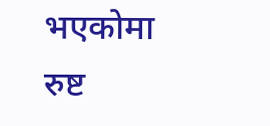भएकोमा रुष्ट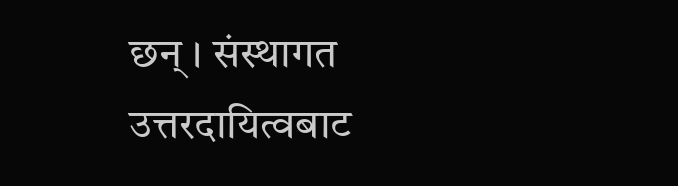छन् । संस्थागत उत्तरदायित्वबाट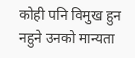कोही पनि विमुख हुन नहुने उनको मान्यता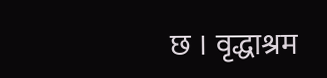छ । वृद्धाश्रम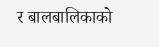र बालबालिकाको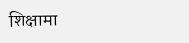शिक्षामा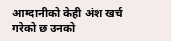आम्दानीको केही अंश खर्च गरेको छ उनको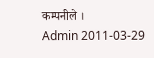कम्पनीले ।
Admin 2011-03-29